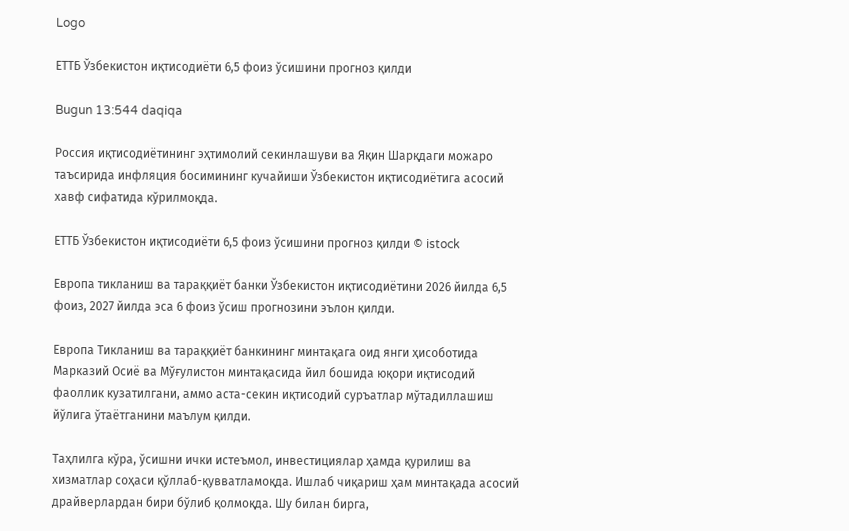Logo

ЕТТБ Ўзбекистон иқтисодиёти 6,5 фоиз ўсишини прогноз қилди

Bugun 13:544 daqiqa

Россия иқтисодиётининг эҳтимолий секинлашуви ва Яқин Шарқдаги можаро таъсирида инфляция босимининг кучайиши Ўзбекистон иқтисодиётига асосий хавф сифатида кўрилмоқда.

ЕТТБ Ўзбекистон иқтисодиёти 6,5 фоиз ўсишини прогноз қилди © istock

Европа тикланиш ва тараққиёт банки Ўзбекистон иқтисодиётини 2026 йилда 6,5 фоиз, 2027 йилда эса 6 фоиз ўсиш прогнозини эълон қилди.

Европа Тикланиш ва тараққиёт банкининг минтақага оид янги ҳисоботида Марказий Осиё ва Мўғулистон минтақасида йил бошида юқори иқтисодий фаоллик кузатилгани, аммо аста-секин иқтисодий суръатлар мўтадиллашиш йўлига ўтаётганини маълум қилди.

Таҳлилга кўра, ўсишни ички истеъмол, инвестициялар ҳамда қурилиш ва хизматлар соҳаси қўллаб-қувватламоқда. Ишлаб чиқариш ҳам минтақада асосий драйверлардан бири бўлиб қолмоқда. Шу билан бирга,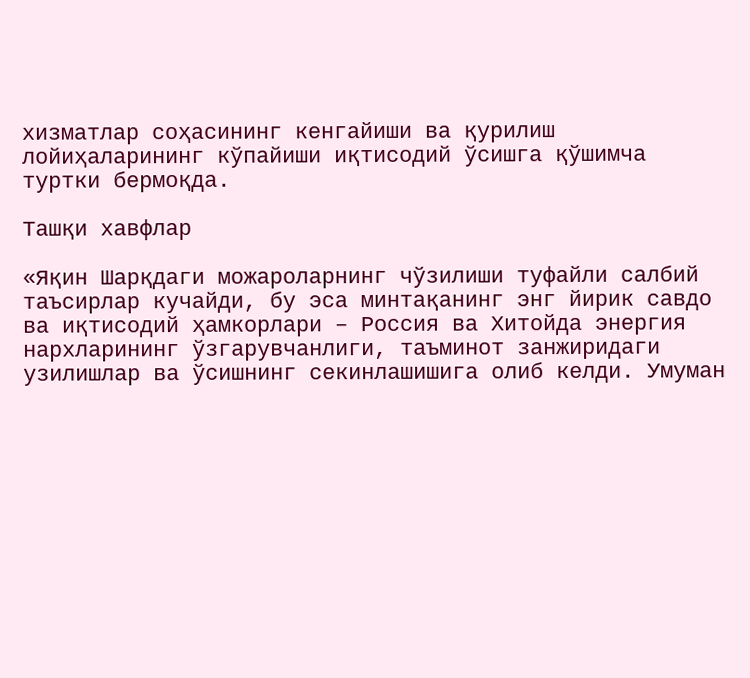хизматлар соҳасининг кенгайиши ва қурилиш лойиҳаларининг кўпайиши иқтисодий ўсишга қўшимча туртки бермоқда.

Ташқи хавфлар

«Яқин Шарқдаги можароларнинг чўзилиши туфайли салбий таъсирлар кучайди, бу эса минтақанинг энг йирик савдо ва иқтисодий ҳамкорлари – Россия ва Хитойда энергия нархларининг ўзгарувчанлиги, таъминот занжиридаги узилишлар ва ўсишнинг секинлашишига олиб келди. Умуман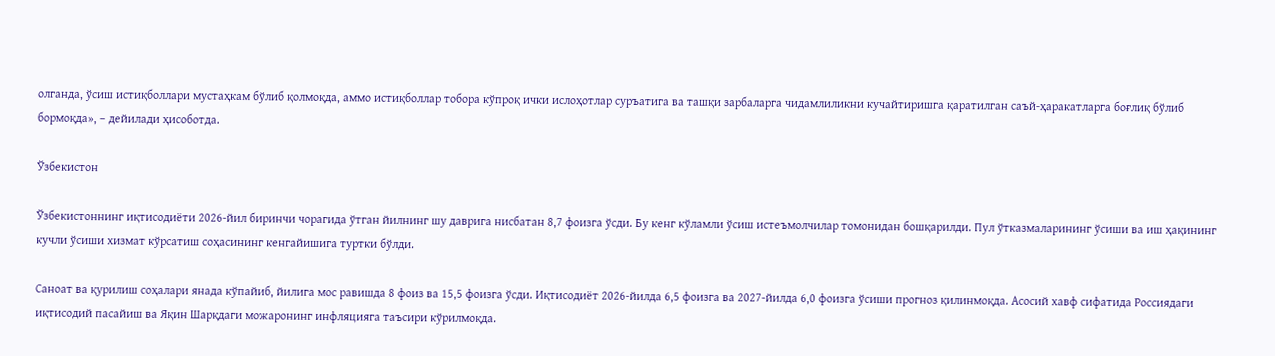олганда, ўсиш истиқболлари мустаҳкам бўлиб қолмоқда, аммо истиқболлар тобора кўпроқ ички ислоҳотлар суръатига ва ташқи зарбаларга чидамлиликни кучайтиришга қаратилган саъй-ҳаракатларга боғлиқ бўлиб бормоқда», – дейилади ҳисоботда.

Ўзбекистон

Ўзбекистоннинг иқтисодиёти 2026-йил биринчи чорагида ўтган йилнинг шу даврига нисбатан 8,7 фоизга ўсди. Бу кенг кўламли ўсиш истеъмолчилар томонидан бошқарилди. Пул ўтказмаларининг ўсиши ва иш ҳақининг кучли ўсиши хизмат кўрсатиш соҳасининг кенгайишига туртки бўлди.

Саноат ва қурилиш соҳалари янада кўпайиб, йилига мос равишда 8 фоиз ва 15,5 фоизга ўсди. Иқтисодиёт 2026-йилда 6,5 фоизга ва 2027-йилда 6,0 фоизга ўсиши прогноз қилинмоқда. Асосий хавф сифатида Россиядаги иқтисодий пасайиш ва Яқин Шарқдаги можаронинг инфляцияга таъсири кўрилмоқда.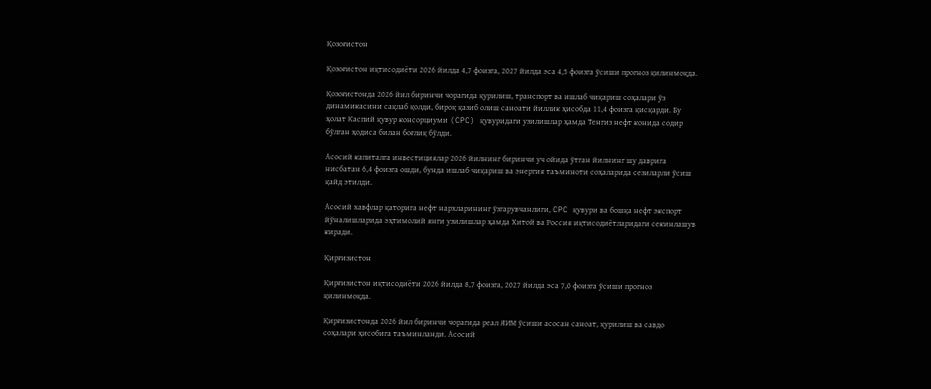Қозоғистон

Қозоғистон иқтисодиёти 2026 йилда 4,7 фоизга, 2027 йилда эса 4,5 фоизга ўсиши прогноз қилинмоқда.

Қозоғистонда 2026 йил биринчи чорагида қурилиш, транспорт ва ишлаб чиқариш соҳалари ўз динамикасини сақлаб қолди, бироқ қазиб олиш саноати йиллик ҳисобда 11,4 фоизга қисқарди. Бу ҳолат Каспий қувур консорциуми (CPC) қувуридаги узилишлар ҳамда Тенгиз нефт конида содир бўлган ҳодиса билан боғлиқ бўлди.

Асосий капиталга инвестициялар 2026 йилнинг биринчи уч ойида ўтган йилнинг шу даврига нисбатан 6,4 фоизга ошди, бунда ишлаб чиқариш ва энергия таъминоти соҳаларида сезиларли ўсиш қайд этилди.

Асосий хавфлар қаторига нефт нархларининг ўзгарувчанлиги, CPC қувури ва бошқа нефт экспорт йўналишларида эҳтимолий янги узилишлар ҳамда Хитой ва Россия иқтисодиётларидаги секинлашув киради.

Қирғизистон

Қирғизистон иқтисодиёти 2026 йилда 8,7 фоизга, 2027 йилда эса 7,0 фоизга ўсиши прогноз қилинмоқда.

Қирғизистонда 2026 йил биринчи чорагида реал ЯИМ ўсиши асосан саноат, қурилиш ва савдо соҳалари ҳисобига таъминланди. Асосий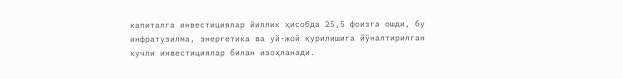капиталга инвестициялар йиллик ҳисобда 25,5 фоизга ошди, бу инфратузилма, энергетика ва уй-жой қурилишига йўналтирилган кучли инвестициялар билан изоҳланади.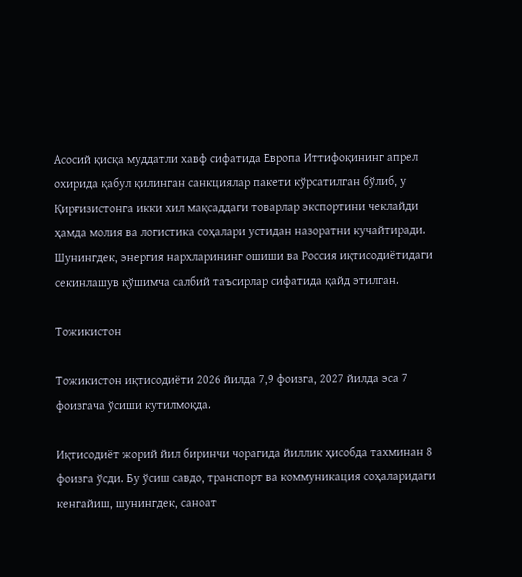Асосий қисқа муддатли хавф сифатида Европа Иттифоқининг апрел охирида қабул қилинган санкциялар пакети кўрсатилган бўлиб, у Қирғизистонга икки хил мақсаддаги товарлар экспортини чеклайди ҳамда молия ва логистика соҳалари устидан назоратни кучайтиради. Шунингдек, энергия нархларининг ошиши ва Россия иқтисодиётидаги секинлашув қўшимча салбий таъсирлар сифатида қайд этилган.

Тожикистон

Тожикистон иқтисодиёти 2026 йилда 7,9 фоизга, 2027 йилда эса 7 фоизгача ўсиши кутилмоқда.

Иқтисодиёт жорий йил биринчи чорагида йиллик ҳисобда тахминан 8 фоизга ўсди. Бу ўсиш савдо, транспорт ва коммуникация соҳаларидаги кенгайиш, шунингдек, саноат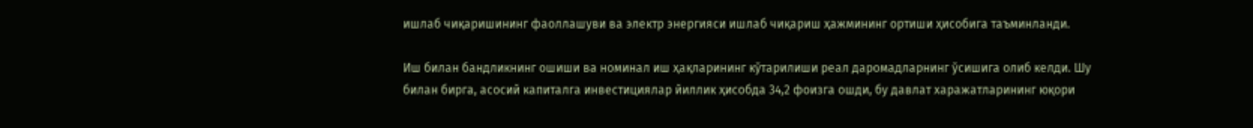ишлаб чиқаришининг фаоллашуви ва электр энергияси ишлаб чиқариш ҳажмининг ортиши ҳисобига таъминланди.

Иш билан бандликнинг ошиши ва номинал иш ҳақларининг кўтарилиши реал даромадларнинг ўсишига олиб келди. Шу билан бирга, асосий капиталга инвестициялар йиллик ҳисобда 34,2 фоизга ошди, бу давлат харажатларининг юқори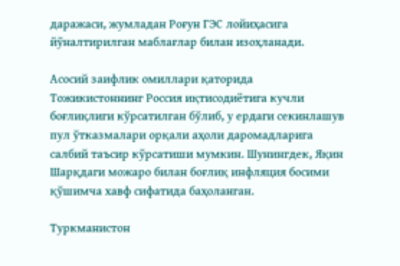даражаси, жумладан Роғун ГЭС лойиҳасига йўналтирилган маблағлар билан изоҳланади.

Асосий заифлик омиллари қаторида Тожикистоннинг Россия иқтисодиётига кучли боғлиқлиги кўрсатилган бўлиб, у ердаги секинлашув пул ўтказмалари орқали аҳоли даромадларига салбий таъсир кўрсатиши мумкин. Шунингдек, Яқин Шарқдаги можаро билан боғлиқ инфляция босими қўшимча хавф сифатида баҳоланган.

Туркманистон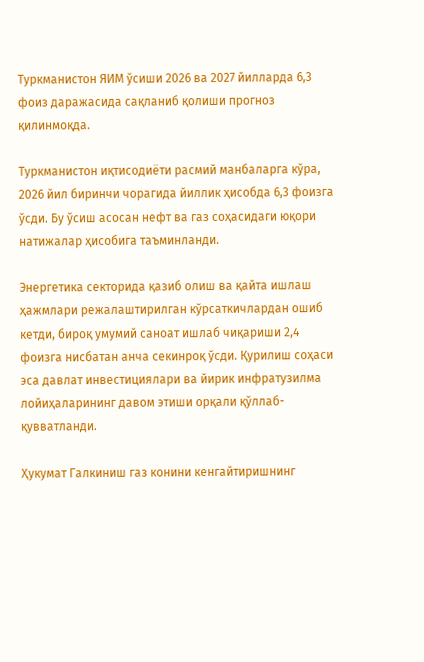Туркманистон ЯИМ ўсиши 2026 ва 2027 йилларда 6,3 фоиз даражасида сақланиб қолиши прогноз қилинмоқда.

Туркманистон иқтисодиёти расмий манбаларга кўра, 2026 йил биринчи чорагида йиллик ҳисобда 6,3 фоизга ўсди. Бу ўсиш асосан нефт ва газ соҳасидаги юқори натижалар ҳисобига таъминланди.

Энергетика секторида қазиб олиш ва қайта ишлаш ҳажмлари режалаштирилган кўрсаткичлардан ошиб кетди, бироқ умумий саноат ишлаб чиқариши 2,4 фоизга нисбатан анча секинроқ ўсди. Қурилиш соҳаси эса давлат инвестициялари ва йирик инфратузилма лойиҳаларининг давом этиши орқали қўллаб-қувватланди.

Ҳукумат Галкиниш газ конини кенгайтиришнинг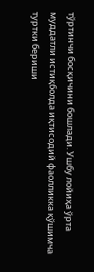тўртинчи босқичини бошлади. Ушбу лойиҳа ўрта муддатли истиқболда иқтисодий фаолликка қўшимча туртки бериши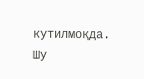кутилмоқда. Шу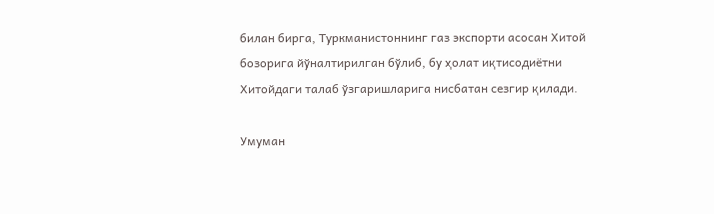билан бирга, Туркманистоннинг газ экспорти асосан Хитой бозорига йўналтирилган бўлиб, бу ҳолат иқтисодиётни Хитойдаги талаб ўзгаришларига нисбатан сезгир қилади.

Умуман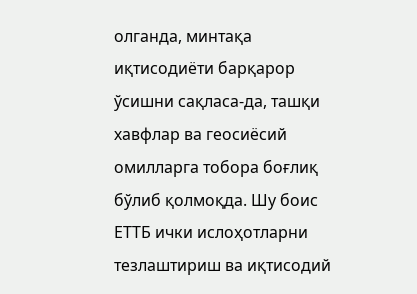олганда, минтақа иқтисодиёти барқарор ўсишни сақласа-да, ташқи хавфлар ва геосиёсий омилларга тобора боғлиқ бўлиб қолмоқда. Шу боис ЕТТБ ички ислоҳотларни тезлаштириш ва иқтисодий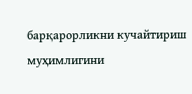барқарорликни кучайтириш муҳимлигини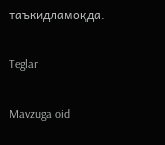таъкидламоқда.

Teglar

Mavzuga oid